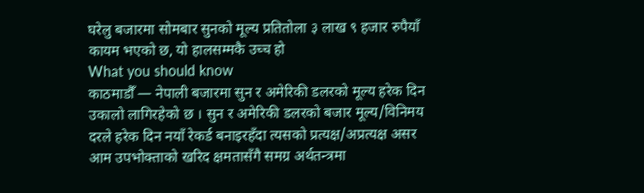घरेलु बजारमा सोमबार सुनको मूल्य प्रतितोला ३ लाख ९ हजार रुपैयाँ कायम भएको छ, यो हालसम्मकै उच्च हो
What you should know
काठमाडौँ — नेपाली बजारमा सुन र अमेरिकी डलरको मूल्य हरेक दिन उकालो लागिरहेको छ । सुन र अमेरिकी डलरको बजार मूल्य/विनिमय दरले हरेक दिन नयाँ रेकर्ड बनाइरहँदा त्यसको प्रत्यक्ष/अप्रत्यक्ष असर आम उपभोक्ताको खरिद क्षमतासँगै समग्र अर्थतन्त्रमा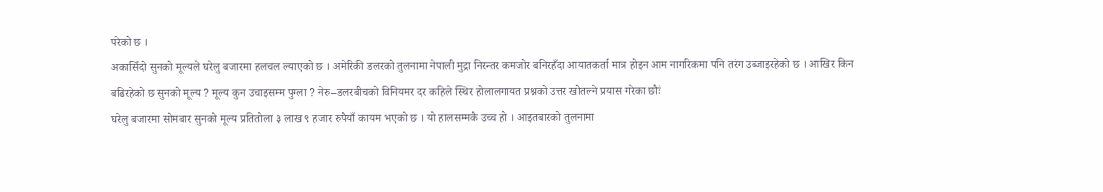परेको छ ।
अकासिँदो सुनको मूल्यले घरेलु बजारमा हलचल ल्याएको छ । अमेरिकी डलरको तुलनामा नेपाली मुद्रा निरन्तर कमजोर बनिरहँदा आयातकर्ता मात्र होइन आम नागरिकमा पनि तरंग उब्जाइरहेको छ । आखिर किन बढिरहेको छ सुनको मूल्य ? मूल्य कुन उचाइसम्म पुग्ला ? नेरु–डलरबीचको विनियमर दर कहिले स्थिर होलालगायत प्रश्नको उत्तर खोतल्ने प्रयास गरेका छौःं
घरेलु बजारमा सोमबार सुनको मूल्य प्रतितोला ३ लाख ९ हजार रुपैयाँ कायम भएको छ । यो हालसम्मकै उच्च हो । आइतबारको तुलनामा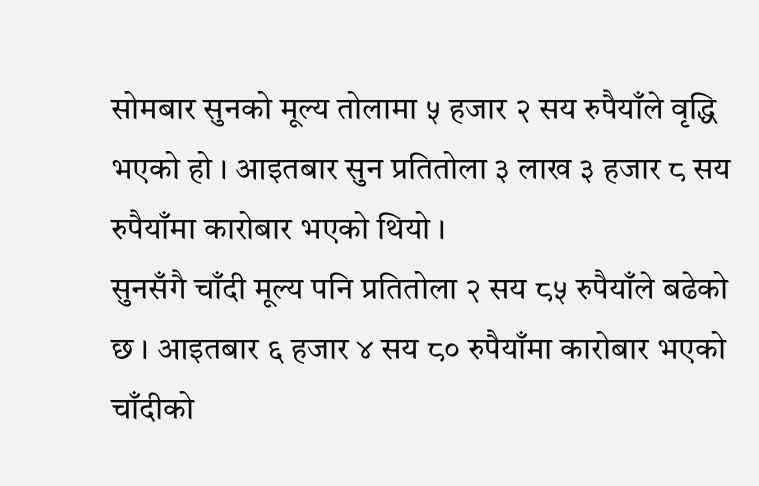सोमबार सुनको मूल्य तोलामा ५ हजार २ सय रुपैयाँले वृद्धि भएको हो । आइतबार सुन प्रतितोला ३ लाख ३ हजार ८ सय रुपैयाँमा कारोबार भएको थियो ।
सुनसँगै चाँदी मूल्य पनि प्रतितोला २ सय ८५ रुपैयाँले बढेको छ । आइतबार ६ हजार ४ सय ८० रुपैयाँमा कारोबार भएको चाँदीको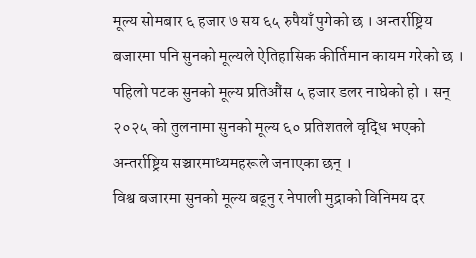मूल्य सोमबार ६ हजार ७ सय ६५ रुपैयाँ पुगेको छ । अन्तर्राष्ट्रिय बजारमा पनि सुनको मूल्यले ऐतिहासिक कीर्तिमान कायम गरेको छ । पहिलो पटक सुनको मूल्य प्रतिऔंस ५ हजार डलर नाघेको हो । सन् २०२५ को तुलनामा सुनको मूल्य ६० प्रतिशतले वृद्धि भएको अन्तर्राष्ट्रिय सञ्चारमाध्यमहरूले जनाएका छन् ।
विश्व बजारमा सुनको मूल्य बढ्नु र नेपाली मुद्राको विनिमय दर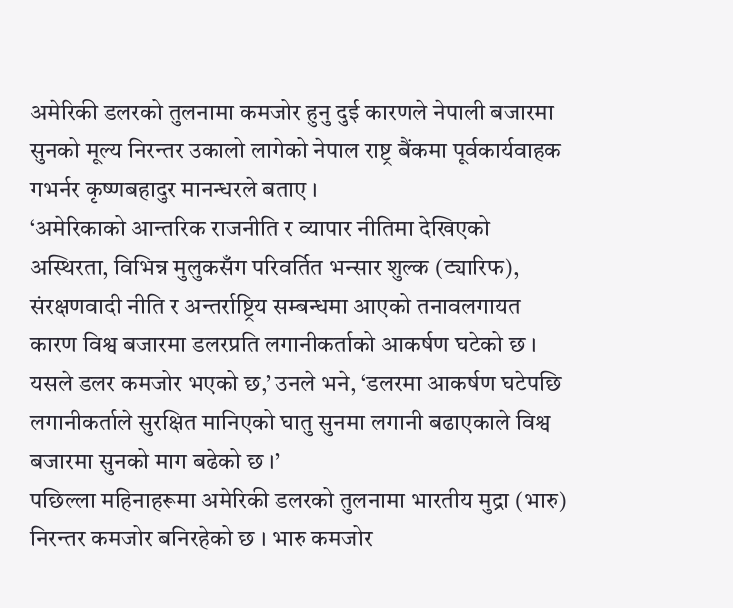अमेरिकी डलरको तुलनामा कमजोर हुनु दुई कारणले नेपाली बजारमा सुनको मूल्य निरन्तर उकालो लागेको नेपाल राष्ट्र बैंकमा पूर्वकार्यवाहक गभर्नर कृष्णबहादुर मानन्धरले बताए ।
‘अमेरिकाको आन्तरिक राजनीति र व्यापार नीतिमा देखिएको अस्थिरता, विभिन्न मुलुकसँग परिवर्तित भन्सार शुल्क (ट्यारिफ), संरक्षणवादी नीति र अन्तर्राष्ट्रिय सम्बन्धमा आएको तनावलगायत कारण विश्व बजारमा डलरप्रति लगानीकर्ताको आकर्षण घटेको छ । यसले डलर कमजोर भएको छ,’ उनले भने, ‘डलरमा आकर्षण घटेपछि लगानीकर्ताले सुरक्षित मानिएको घातु सुनमा लगानी बढाएकाले विश्व बजारमा सुनको माग बढेको छ ।’
पछिल्ला महिनाहरूमा अमेरिकी डलरको तुलनामा भारतीय मुद्रा (भारु) निरन्तर कमजोर बनिरहेको छ । भारु कमजोर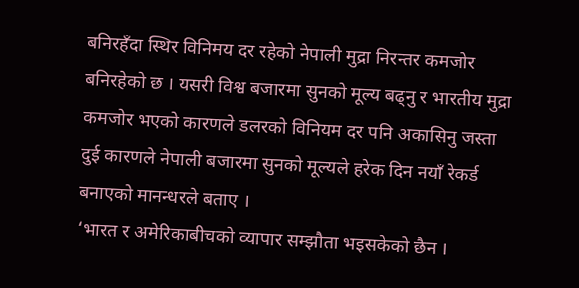बनिरहँदा स्थिर विनिमय दर रहेको नेपाली मुद्रा निरन्तर कमजोर बनिरहेको छ । यसरी विश्व बजारमा सुनको मूल्य बढ्नु र भारतीय मुद्रा कमजोर भएको कारणले डलरको विनियम दर पनि अकासिनु जस्ता दुई कारणले नेपाली बजारमा सुनको मूल्यले हरेक दिन नयाँ रेकर्ड बनाएको मानन्धरले बताए ।
‘भारत र अमेरिकाबीचको व्यापार सम्झौता भइसकेको छैन ।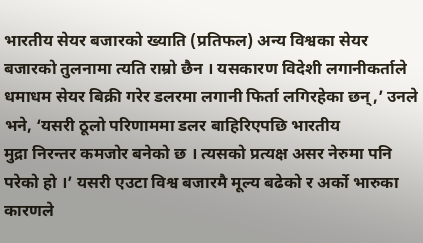भारतीय सेयर बजारको ख्याति (प्रतिफल) अन्य विश्वका सेयर बजारको तुलनामा त्यति राम्रो छैन । यसकारण विदेशी लगानीकर्ताले धमाधम सेयर बिक्री गरेर डलरमा लगानी फिर्ता लगिरहेका छन्,’ उनले भने, ‘यसरी ठूलो परिणाममा डलर बाहिरिएपछि भारतीय
मुद्रा निरन्तर कमजोर बनेको छ । त्यसको प्रत्यक्ष असर नेरुमा पनि परेको हो ।’ यसरी एउटा विश्व बजारमै मूल्य बढेको र अर्को भारुका कारणले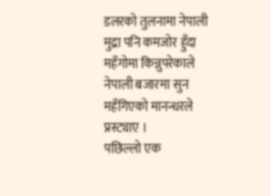डलरको तुलनामा नेपाली मुद्रा पनि कमजोर हुँदा महँगोमा किन्नुपरेकाले नेपाली बजारमा सुन महँगिएको मानन्धरले प्रस्ट्याए ।
पछिल्लो एक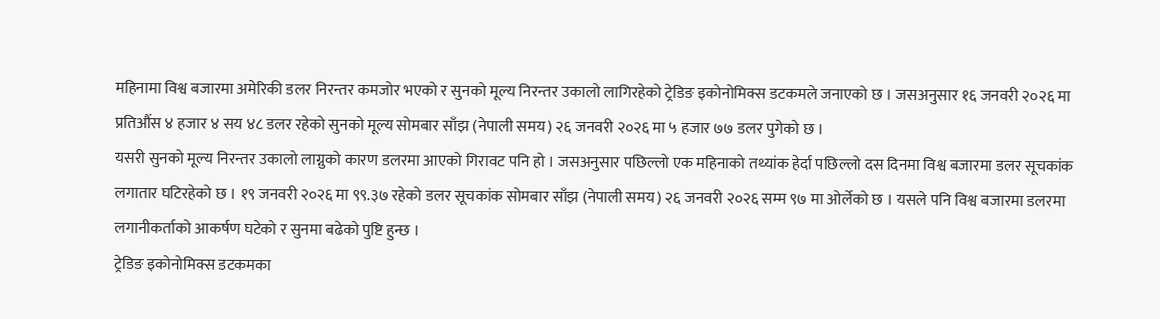महिनामा विश्व बजारमा अमेरिकी डलर निरन्तर कमजोर भएको र सुनको मूल्य निरन्तर उकालो लागिरहेको ट्रेडिङ इकोनोमिक्स डटकमले जनाएको छ । जसअनुसार १६ जनवरी २०२६ मा प्रतिऔंस ४ हजार ४ सय ४८ डलर रहेको सुनको मूल्य सोमबार साँझ (नेपाली समय) २६ जनवरी २०२६ मा ५ हजार ७७ डलर पुगेको छ ।
यसरी सुनको मूल्य निरन्तर उकालो लाग्नुको कारण डलरमा आएको गिरावट पनि हो । जसअनुसार पछिल्लो एक महिनाको तथ्यांक हेर्दा पछिल्लो दस दिनमा विश्व बजारमा डलर सूचकांक लगातार घटिरहेको छ । १९ जनवरी २०२६ मा ९९.३७ रहेको डलर सूचकांक सोमबार साँझ (नेपाली समय) २६ जनवरी २०२६ सम्म ९७ मा ओर्लेको छ । यसले पनि विश्व बजारमा डलरमा लगानीकर्ताको आकर्षण घटेको र सुनमा बढेको पुष्टि हुन्छ ।
ट्रेडिङ इकोनोमिक्स डटकमका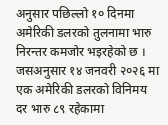अनुसार पछिल्लो १० दिनमा अमेरिकी डलरको तुलनामा भारु निरन्तर कमजोर भइरहेको छ । जसअनुसार १४ जनवरी २०२६ मा एक अमेरिकी डलरको विनिमय दर भारु ८९ रहेकामा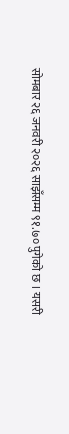सोमबार २६ जनवरी २०२६ साझँसम्म ९१.७० पुगेको छ । यसरी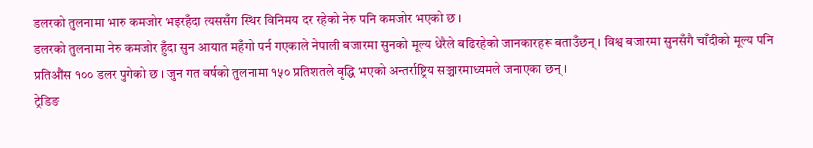डलरको तुलनामा भारु कमजोर भइरहँदा त्यससँग स्थिर विनिमय दर रहेको नेरु पनि कमजोर भएको छ ।
डलरको तुलनामा नेरु कमजोर हुँदा सुन आयात महँगो पर्न गएकाले नेपाली बजारमा सुनको मूल्य धेरैले बढिरहेको जानकारहरू बताउँछन् । विश्व बजारमा सुनसँगै चाँदीको मूल्य पनि प्रतिऔंस १०० डलर पुगेको छ । जुन गत वर्षको तुलनामा १५० प्रतिशतले वृद्धि भएको अन्तर्राष्ट्रिय सञ्चारमाध्यमले जनाएका छन् ।
ट्रेडिङ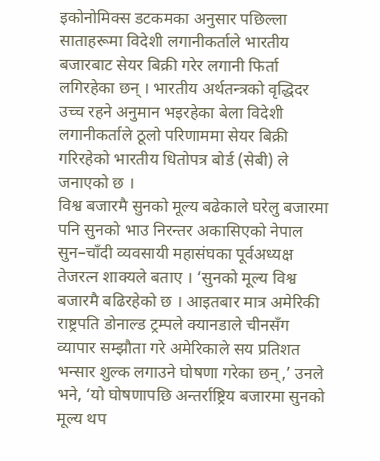इकोनोमिक्स डटकमका अनुसार पछिल्ला साताहरूमा विदेशी लगानीकर्ताले भारतीय बजारबाट सेयर बिक्री गरेर लगानी फिर्ता लगिरहेका छन् । भारतीय अर्थतन्त्रको वृद्धिदर उच्च रहने अनुमान भइरहेका बेला विदेशी लगानीकर्ताले ठूलो परिणाममा सेयर बिक्री गरिरहेको भारतीय धितोपत्र बोर्ड (सेबी) ले जनाएको छ ।
विश्व बजारमै सुनको मूल्य बढेकाले घरेलु बजारमा पनि सुनको भाउ निरन्तर अकासिएको नेपाल सुन–चाँदी व्यवसायी महासंघका पूर्वअध्यक्ष तेजरत्न शाक्यले बताए । ‘सुनको मूल्य विश्व बजारमै बढिरहेको छ । आइतबार मात्र अमेरिकी राष्ट्रपति डोनाल्ड ट्रम्पले क्यानडाले चीनसँग व्यापार सम्झौता गरे अमेरिकाले सय प्रतिशत भन्सार शुल्क लगाउने घोषणा गरेका छन्,’ उनले भने, ‘यो घोषणापछि अन्तर्राष्ट्रिय बजारमा सुनको मूल्य थप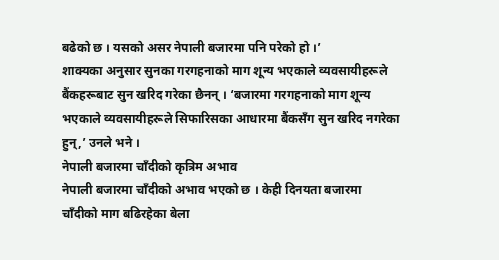बढेको छ । यसको असर नेपाली बजारमा पनि परेको हो ।’
शाक्यका अनुसार सुनका गरगहनाको माग शून्य भएकाले व्यवसायीहरूले बैंकहरूबाट सुन खरिद गरेका छैनन् । ‘बजारमा गरगहनाको माग शून्य भएकाले व्यवसायीहरूले सिफारिसका आधारमा बैंकसँग सुन खरिद नगरेका हुन्,’ उनले भने ।
नेपाली बजारमा चाँदीको कृत्रिम अभाव
नेपाली बजारमा चाँदीको अभाव भएको छ । केही दिनयता बजारमा चाँदीको माग बढिरहेका बेला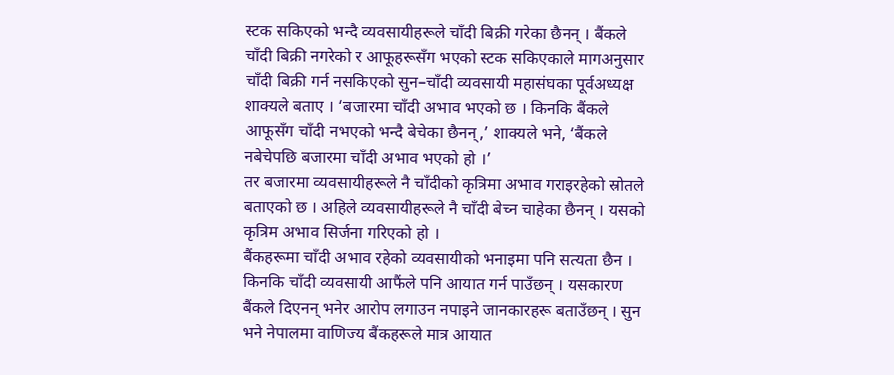स्टक सकिएको भन्दै व्यवसायीहरूले चाँदी बिक्री गरेका छैनन् । बैंकले चाँदी बिक्री नगरेको र आफूहरूसँग भएको स्टक सकिएकाले मागअनुसार चाँदी बिक्री गर्न नसकिएको सुन–चाँदी व्यवसायी महासंघका पूर्वअध्यक्ष शाक्यले बताए । ‘बजारमा चाँदी अभाव भएको छ । किनकि बैंकले आफूसँग चाँदी नभएको भन्दै बेचेका छैनन्,’ शाक्यले भने, ‘बैंकले नबेचेपछि बजारमा चाँदी अभाव भएको हो ।’
तर बजारमा व्यवसायीहरूले नै चाँदीको कृत्रिमा अभाव गराइरहेको स्रोतले बताएको छ । अहिले व्यवसायीहरूले नै चाँदी बेच्न चाहेका छैनन् । यसको कृत्रिम अभाव सिर्जना गरिएको हो ।
बैंकहरूमा चाँदी अभाव रहेको व्यवसायीको भनाइमा पनि सत्यता छैन । किनकि चाँदी व्यवसायी आफैंले पनि आयात गर्न पाउँछन् । यसकारण बैंकले दिएनन् भनेर आरोप लगाउन नपाइने जानकारहरू बताउँछन् । सुन भने नेपालमा वाणिज्य बैंकहरूले मात्र आयात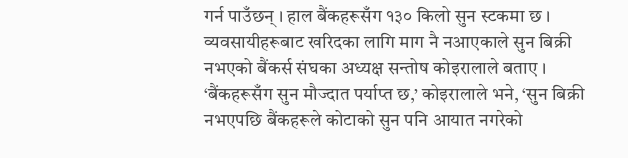गर्न पाउँछन् । हाल बैंकहरूसँग १३० किलो सुन स्टकमा छ । व्यवसायीहरूबाट खरिदका लागि माग नै नआएकाले सुन बिक्री नभएको बैंकर्स संघका अध्यक्ष सन्तोष कोइरालाले बताए । ‘बैंकहरूसँग सुन मौज्दात पर्याप्त छ,’ कोइरालाले भने, ‘सुन बिक्री नभएपछि बैंकहरूले कोटाको सुन पनि आयात नगरेको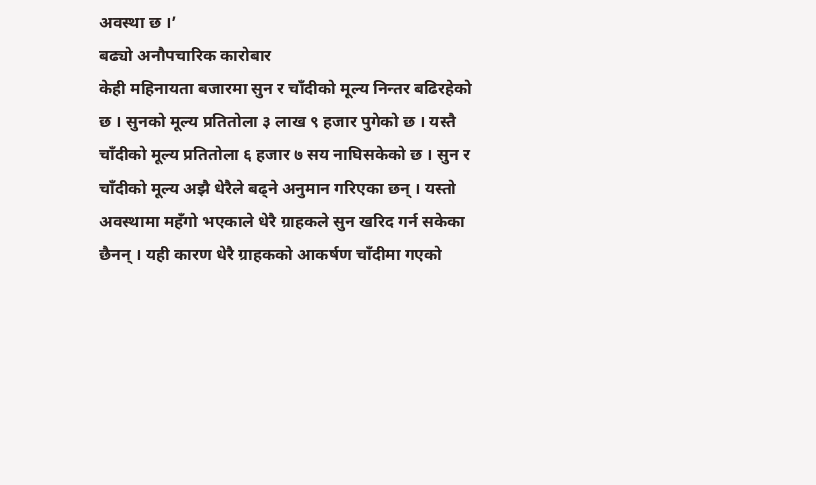अवस्था छ ।’
बढ्यो अनौपचारिक कारोबार
केही महिनायता बजारमा सुन र चाँदीको मूल्य निन्तर बढिरहेको छ । सुनको मूल्य प्रतितोला ३ लाख ९ हजार पुगेको छ । यस्तै चाँदीको मूल्य प्रतितोला ६ हजार ७ सय नाघिसकेको छ । सुन र चाँदीको मूल्य अझै धेरैले बढ्ने अनुमान गरिएका छन् । यस्तो अवस्थामा महँगो भएकाले धेरै ग्राहकले सुन खरिद गर्न सकेका छैनन् । यही कारण धेरै ग्राहकको आकर्षण चाँदीमा गएको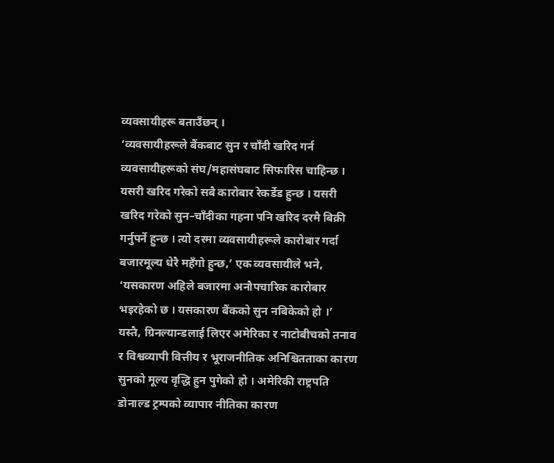व्यवसायीहरू बताउँछन् ।
‘व्यवसायीहरूले बैंकबाट सुन र चाँदी खरिद गर्न व्यवसायीहरूको संघ/महासंघबाट सिफारिस चाहिन्छ । यसरी खरिद गरेको सबै कारोबार रेकर्डेड हुन्छ । यसरी खरिद गरेको सुन–चाँदीका गहना पनि खरिद दरमै बिक्री गर्नुपर्ने हुन्छ । त्यो दरमा व्यवसायीहरूले कारोबार गर्दा बजारमूल्य धेरै महँगो हुन्छ,’ एक व्यवसायीले भने, ‘यसकारण अहिले बजारमा अनौपचारिक कारोबार भइरहेको छ । यसकारण बैंकको सुन नबिकेको हो ।’
यस्तै, ग्रिनल्यान्डलाई लिएर अमेरिका र नाटोबीचको तनाव र विश्वव्यापी वित्तीय र भूराजनीतिक अनिश्चितताका कारण सुनको मूल्य वृद्धि हुन पुगेको हो । अमेरिकी राष्ट्रपति डोनाल्ड ट्रम्पको व्यापार नीतिका कारण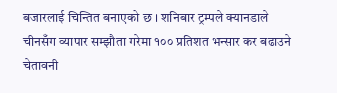बजारलाई चिन्तित बनाएको छ । शनिबार ट्रम्पले क्यानडाले चीनसँग व्यापार सम्झौता गरेमा १०० प्रतिशत भन्सार कर बढाउने चेतावनी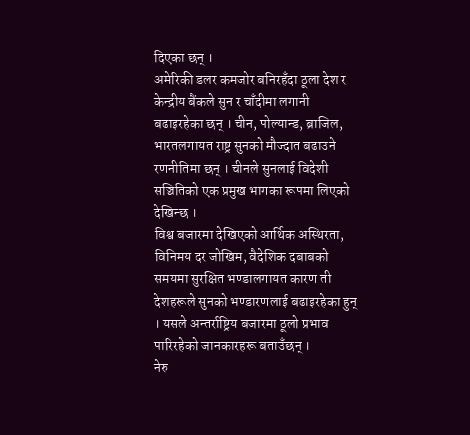दिएका छन् ।
अमेरिकी डलर कमजोर बनिरहँदा ठूला देश र केन्द्रीय बैंकले सुन र चाँदीमा लगानी बढाइरहेका छन् । चीन, पोल्यान्ड, ब्राजिल, भारतलगायत राष्ट्र सुनको मौज्दात बढाउने रणनीतिमा छन् । चीनले सुनलाई विदेशी सञ्चितिको एक प्रमुख भागका रूपमा लिएको देखिन्छ ।
विश्व बजारमा देखिएको आर्थिक अस्थिरता, विनिमय दर जोखिम, वैदेशिक दबाबको समयमा सुरक्षित भण्डालगायत कारण ती देशहरूले सुनको भण्डारणलाई बढाइरहेका हुन् । यसले अन्तर्राष्ट्रिय बजारमा ठूलो प्रभाव पारिरहेको जानकारहरू बताउँछन् ।
नेरु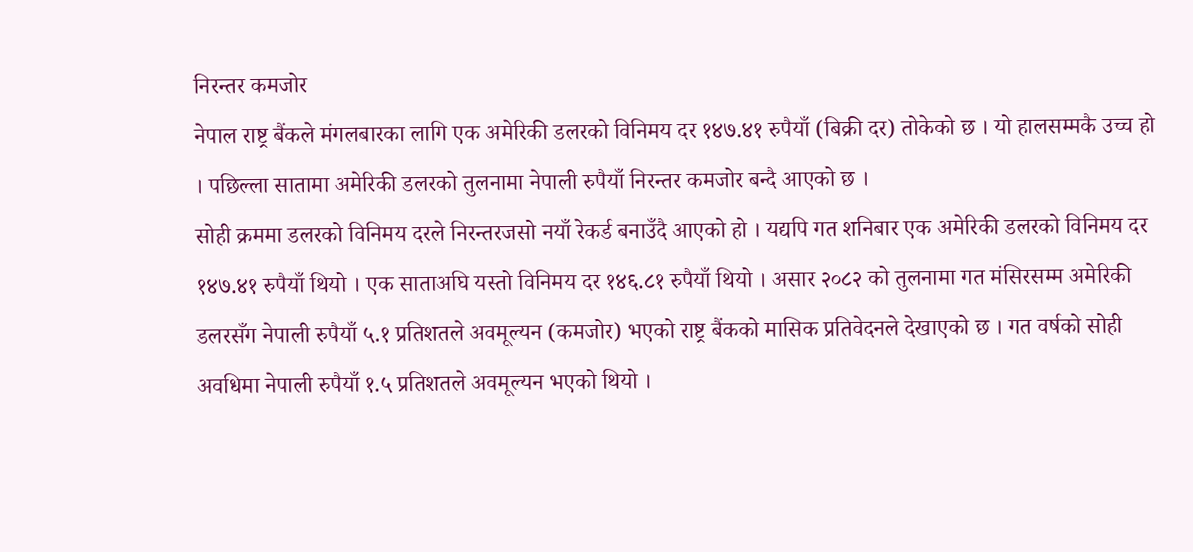निरन्तर कमजोर
नेपाल राष्ट्र बैंकले मंगलबारका लागि एक अमेरिकी डलरको विनिमय दर १४७.४१ रुपैयाँ (बिक्री दर) तोकेको छ । यो हालसम्मकै उच्च हो । पछिल्ला सातामा अमेरिकी डलरको तुलनामा नेपाली रुपैयाँ निरन्तर कमजोर बन्दै आएको छ ।
सोही क्रममा डलरको विनिमय दरले निरन्तरजसो नयाँ रेकर्ड बनाउँदै आएको हो । यद्यपि गत शनिबार एक अमेरिकी डलरको विनिमय दर १४७.४१ रुपैयाँ थियो । एक साताअघि यस्तो विनिमय दर १४६.८१ रुपैयाँ थियो । असार २०८२ को तुलनामा गत मंसिरसम्म अमेरिकी डलरसँग नेपाली रुपैयाँ ५.१ प्रतिशतले अवमूल्यन (कमजोर) भएको राष्ट्र बैंकको मासिक प्रतिवेदनले देखाएको छ । गत वर्षको सोही अवधिमा नेपाली रुपैयाँ १.५ प्रतिशतले अवमूल्यन भएको थियो ।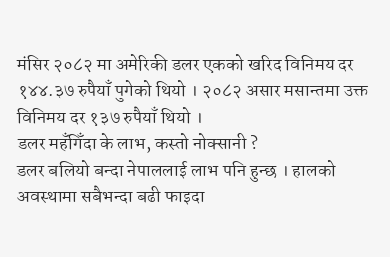मंसिर २०८२ मा अमेरिकी डलर एकको खरिद विनिमय दर १४४.३७ रुपैयाँ पुगेको थियो । २०८२ असार मसान्तमा उक्त विनिमय दर १३७ रुपैयाँ थियो ।
डलर महँगिँदा के लाभ, कस्तो नोक्सानी ?
डलर बलियो बन्दा नेपाललाई लाभ पनि हुन्छ । हालको अवस्थामा सबैभन्दा बढी फाइदा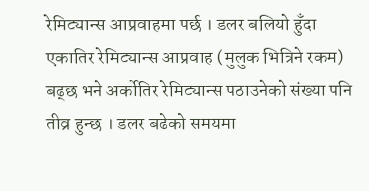रेमिट्यान्स आप्रवाहमा पर्छ । डलर बलियो हुँदा एकातिर रेमिट्यान्स आप्रवाह (मुलुक भित्रिने रकम) बढ्छ भने अर्कोतिर रेमिट्यान्स पठाउनेको संख्या पनि तीव्र हुन्छ । डलर बढेको समयमा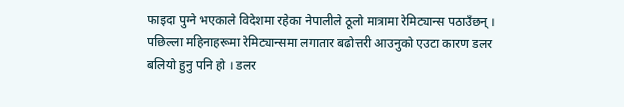फाइदा पुग्ने भएकाले विदेशमा रहेका नेपालीले ठूलो मात्रामा रेमिट्यान्स पठाउँछन् । पछिल्ला महिनाहरूमा रेमिट्यान्समा लगातार बढोत्तरी आउनुको एउटा कारण डलर बलियो हुनु पनि हो । डलर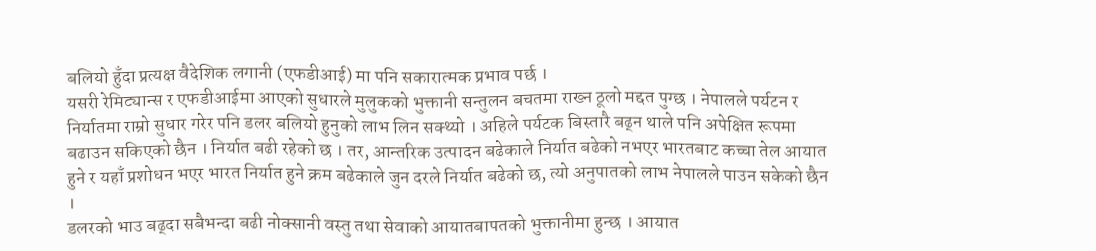बलियो हुँदा प्रत्यक्ष वैदेशिक लगानी (एफडीआई) मा पनि सकारात्मक प्रभाव पर्छ ।
यसरी रेमिट्यान्स र एफडीआईमा आएको सुधारले मुलुकको भुक्तानी सन्तुलन बचतमा राख्न ठूलो मद्दत पुग्छ । नेपालले पर्यटन र निर्यातमा राम्रो सुधार गरेर पनि डलर बलियो हुनुको लाभ लिन सक्थ्यो । अहिले पर्यटक बिस्तारै बढ्न थाले पनि अपेक्षित रूपमा बढाउन सकिएको छैन । निर्यात बढी रहेको छ । तर, आन्तरिक उत्पादन बढेकाले निर्यात बढेको नभएर भारतबाट कच्चा तेल आयात हुने र यहाँ प्रशोधन भएर भारत निर्यात हुने क्रम बढेकाले जुन दरले निर्यात बढेको छ, त्यो अनुपातको लाभ नेपालले पाउन सकेको छैन ।
डलरको भाउ बढ्दा सबैभन्दा बढी नोक्सानी वस्तु तथा सेवाको आयातबापतको भुक्तानीमा हुन्छ । आयात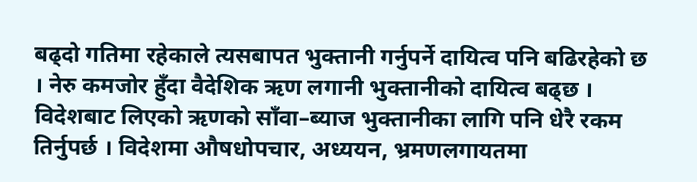बढ्दो गतिमा रहेकाले त्यसबापत भुक्तानी गर्नुपर्ने दायित्व पनि बढिरहेको छ । नेरु कमजोर हुँदा वैदेशिक ऋण लगानी भुक्तानीको दायित्व बढ्छ । विदेशबाट लिएको ऋणको साँवा–ब्याज भुक्तानीका लागि पनि धेरै रकम तिर्नुपर्छ । विदेशमा औषधोपचार, अध्ययन, भ्रमणलगायतमा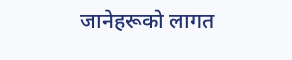जानेहरूको लागत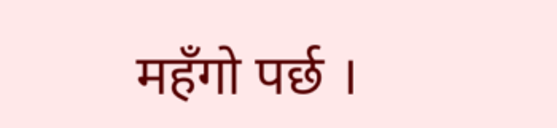महँगो पर्छ ।